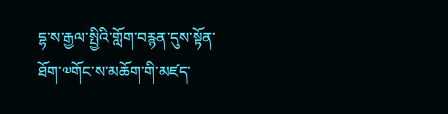དྷ་ས་རྒྱལ་སྤྱིའི་གློག་བརྙན་དུས་སྟོན་ཐོག་༧གོང་ས་མཆོག་གི་མཛད་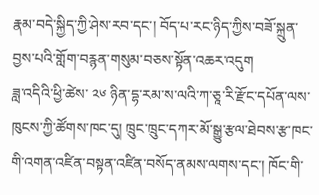རྣམ་བདེ་སྐྱིད་ཀྱི་ཤེས་རབ་དང་། བོད་པ་རང་ཉིད་ཀྱིས་བཟོ་སྐྲུན་བྱས་པའི་གློག་བརྙན་གསུམ་བཅས་སྟོན་འཆར་འདུག
ཟླ་འདིའི་ཕྱི་ཚེས་ ༢༦ ཉིན་དྷ་རམ་ས་ལའི་ཀ་ཅཱ་རི་རྫོང་དཔོན་ལས་ཁུངས་ཀྱི་ཚོགས་ཁང་དུ། ཁྲུང་ཁྲུང་དཀར་མོ་སྒྱུ་རྩལ་ཐེབས་རྩ་ཁང་གི་འགན་འཛིན་བསྟན་འཛིན་བསོད་ནམས་ལགས་དང་། ཁོང་གི་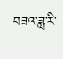བཟའ་ཟླ་རི་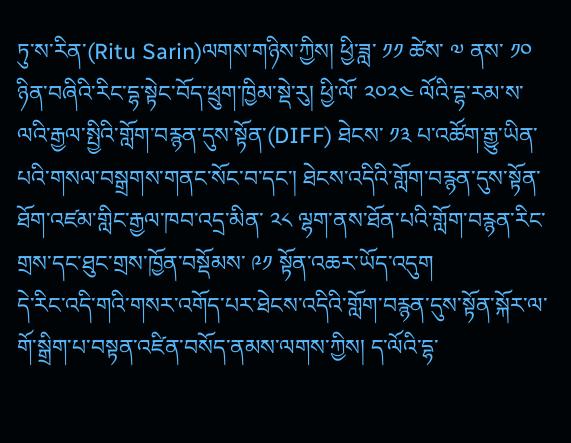ཏུ་ས་རིན་(Ritu Sarin)ལགས་གཉིས་ཀྱིས། ཕྱི་ཟླ་ ༡༡ ཚེས་ ༧ ནས་ ༡༠ ཉིན་བཞིའི་རིང་དྷ་སྟེང་བོད་ཕྲུག་ཁྱིམ་སྡེ་རུ། ཕྱི་ལོ་ ༢༠༢༤ ལོའི་དྷ་རམ་ས་ལའི་རྒྱལ་སྤྱིའི་གློག་བརྙན་དུས་སྟོན་(DIFF) ཐེངས་ ༡༣ པ་འཚོག་རྒྱུ་ཡིན་པའི་གསལ་བསྒྲགས་གནང་སོང་བ་དང་། ཐེངས་འདིའི་གློག་བརྙན་དུས་སྟོན་ཐོག་འཛམ་གླིང་རྒྱལ་ཁབ་འདྲ་མིན་ ༢༨ ལྷག་ནས་ཐོན་པའི་གློག་བརྙན་རིང་གྲས་དང་ཐུང་གྲས་ཁྱོན་བསྡོམས་ ༩༡ སྟོན་འཆར་ཡོད་འདུག
དེ་རིང་འདི་གའི་གསར་འགོད་པར་ཐེངས་འདིའི་གློག་བརྙན་དུས་སྟོན་སྐོར་ལ་གོ་སྒྲིག་པ་བསྟན་འཛིན་བསོད་ནམས་ལགས་ཀྱིས། ད་ལོའི་དྷ་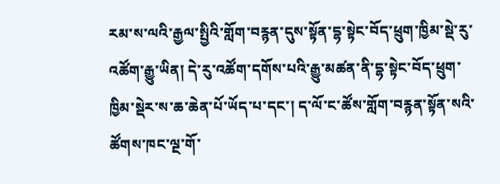རམ་ས་ལའི་རྒྱལ་སྤྱིའི་གློག་བརྙན་དུས་སྟོན་དྷ་སྟེང་བོད་ཕྲུག་ཁྱིམ་སྡེ་རུ་འཚོག་རྒྱུ་ཡིན། དེ་རུ་འཚོག་དགོས་པའི་རྒྱུ་མཚན་ནི་དྷ་སྟེང་བོད་ཕྲུག་ཁྱིམ་སྡེར་ས་ཆ་ཆེན་པོ་ཡོད་པ་དང་། ད་ལོ་ང་ཚོས་གློག་བརྙན་སྟོན་སའི་ཚོགས་ཁང་ལྔ་གོ་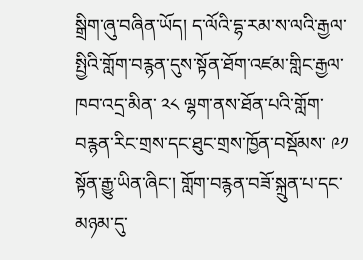སྒྲིག་ཞུ་བཞིན་ཡོད། ད་ལོའི་དྷ་རམ་ས་ལའི་རྒྱལ་སྤྱིའི་གློག་བརྙན་དུས་སྟོན་ཐོག་འཛམ་གླིང་རྒྱལ་ཁབ་འདྲ་མིན་ ༢༨ ལྷག་ནས་ཐོན་པའི་གློག་བརྙན་རིང་གྲས་དང་ཐུང་གྲས་ཁྱོན་བསྡོམས་ ༩༡ སྟོན་རྒྱུ་ཡིན་ཞིང་། གློག་བརྙན་བཟོ་སྐྲུན་པ་དང་མཉམ་དུ་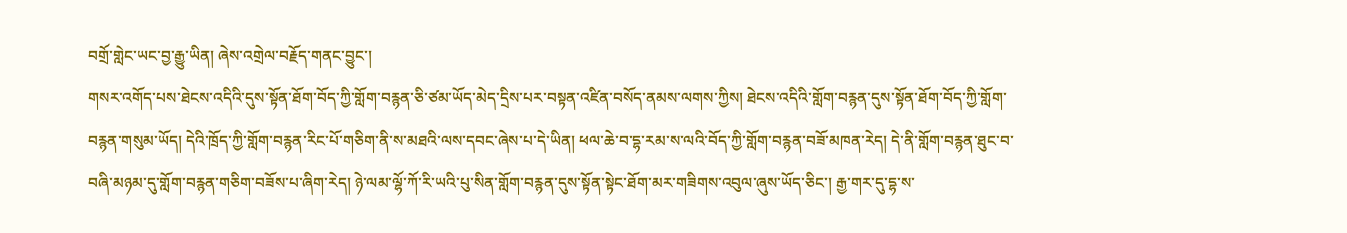བགྲོ་གླེང་ཡང་བྱ་རྒྱུ་ཡིན། ཞེས་འགྲེལ་བརྗོད་གནང་བྱུང་།
གསར་འགོད་པས་ཐེངས་འདིའི་དུས་སྟོན་ཐོག་བོད་ཀྱི་གློག་བརྙན་ཅི་ཙམ་ཡོད་མེད་དྲིས་པར་བསྟན་འཛིན་བསོད་ནམས་ལགས་ཀྱིས། ཐེངས་འདིའི་གློག་བརྙན་དུས་སྟོན་ཐོག་བོད་ཀྱི་གློག་བརྙན་གསུམ་ཡོད། དེའི་ཁྲོད་ཀྱི་གློག་བརྙན་རིང་པོ་གཅིག་ནི་ས་མཐའི་ལས་དབང་ཞེས་པ་དེ་ཡིན། ཕལ་ཆེ་བ་དྷ་རམ་ས་ལའི་བོད་ཀྱི་གློག་བརྙན་བཟོ་མཁན་རེད། དེ་ནི་གློག་བརྙན་ཐུང་བ་བཞི་མཉམ་དུ་གློག་བརྙན་གཅིག་བཟོས་པ་ཞིག་རེད། ཉེ་ལམ་ལྷོ་ཀོ་རི་ཡའི་པུ་སིན་གློག་བརྙན་དུས་སྟོན་སྟེང་ཐོག་མར་གཟིགས་འབུལ་ཞུས་ཡོད་ཅིང་། རྒྱ་གར་དུ་དྷ་ས་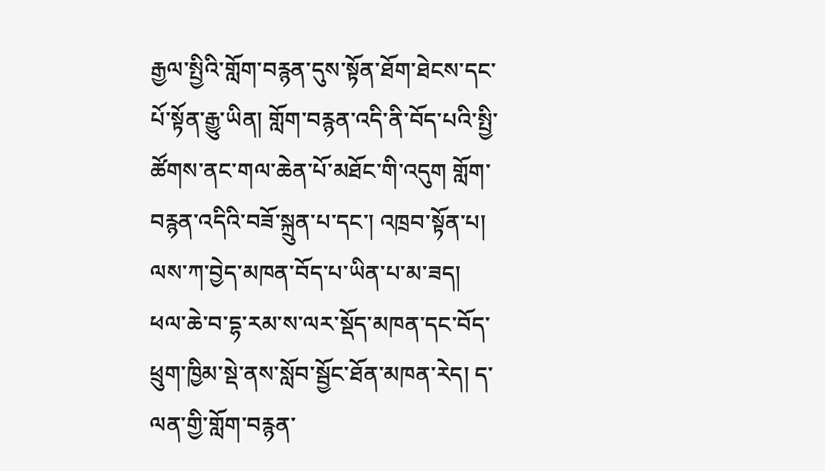རྒྱལ་སྤྱིའི་གློག་བརྙན་དུས་སྟོན་ཐོག་ཐེངས་དང་པོ་སྟོན་རྒྱུ་ཡིན། གློག་བརྙན་འདི་ནི་བོད་པའི་སྤྱི་ཚོགས་ནང་གལ་ཆེན་པོ་མཐོང་གི་འདུག གློག་བརྙན་འདིའི་བཟོ་སྐྲུན་པ་དང་། འཁྲབ་སྟོན་པ། ལས་ཀ་བྱེད་མཁན་བོད་པ་ཡིན་པ་མ་ཟད། ཕལ་ཆེ་བ་དྷ་རམ་ས་ལར་སྡོད་མཁན་དང་བོད་ཕྲུག་ཁྱིམ་སྡེ་ནས་སློབ་སྦྱོང་ཐོན་མཁན་རེད། ད་ལན་གྱི་གློག་བརྙན་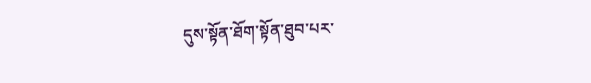དུས་སྟོན་ཐོག་སྟོན་ཐུབ་པར་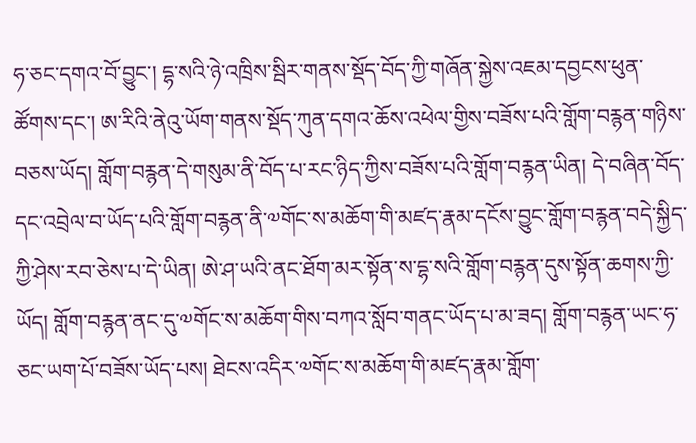ཧ་ཅང་དགའ་བོ་བྱུང་། དྷ་སའི་ཉེ་འཁྲིས་སྦིར་གནས་སྡོད་བོད་ཀྱི་གཞོན་སྐྱེས་འཇམ་དབྱངས་ཕུན་ཚོགས་དང་། ཨ་རིའི་ནེའུ་ཡོག་གནས་སྡོད་ཀུན་དགའ་ཆོས་འཕེལ་གྱིས་བཟོས་པའི་གློག་བརྙན་གཉིས་བཅས་ཡོད། གློག་བརྙན་དེ་གསུམ་ནི་བོད་པ་རང་ཉིད་ཀྱིས་བཟོས་པའི་གློག་བརྙན་ཡིན། དེ་བཞིན་བོད་དང་འབྲེལ་བ་ཡོད་པའི་གློག་བརྙན་ནི་༧གོང་ས་མཆོག་གི་མཛད་རྣམ་དངོས་བྱུང་གློག་བརྙན་བདེ་སྐྱིད་ཀྱི་ཤེས་རབ་ཅེས་པ་དེ་ཡིན། ཨེ་ཤ་ཡའི་ནང་ཐོག་མར་སྟོན་ས་དྷ་སའི་གློག་བརྙན་དུས་སྟོན་ཆགས་ཀྱི་ཡོད། གློག་བརྙན་ནང་དུ་༧གོང་ས་མཆོག་གིས་བཀའ་སློབ་གནང་ཡོད་པ་མ་ཟད། གློག་བརྙན་ཡང་ཧ་ཅང་ཡག་པོ་བཟོས་ཡོད་པས། ཐེངས་འདིར་༧གོང་ས་མཆོག་གི་མཛད་རྣམ་གློག་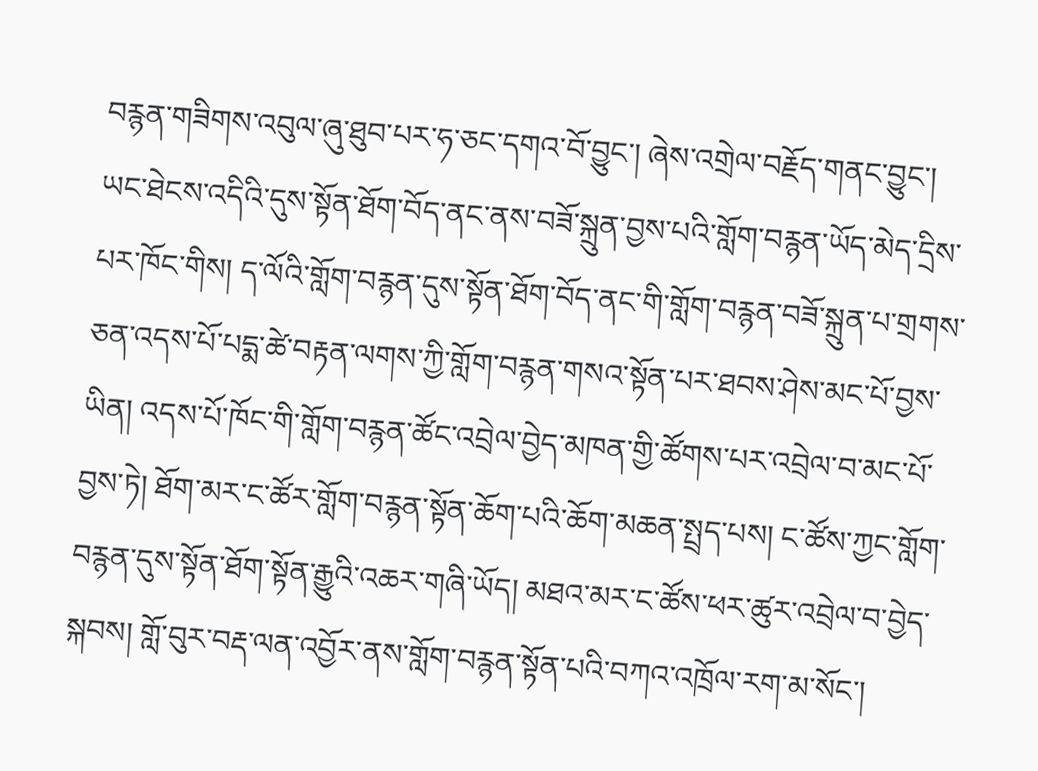བརྙན་གཟིགས་འབུལ་ཞུ་ཐུབ་པར་ཧ་ཅང་དགའ་བོ་བྱུང་། ཞེས་འགྲེལ་བརྗོད་གནང་བྱུང་།
ཡང་ཐེངས་འདིའི་དུས་སྟོན་ཐོག་བོད་ནང་ནས་བཟོ་སྐྲུན་བྱས་པའི་གློག་བརྙན་ཡོད་མེད་དྲིས་པར་ཁོང་གིས། ད་ལོའི་གློག་བརྙན་དུས་སྟོན་ཐོག་བོད་ནང་གི་གློག་བརྙན་བཟོ་སྐྲུན་པ་གྲགས་ཅན་འདས་པོ་པདྨ་ཚེ་བརྟན་ལགས་ཀྱི་གློག་བརྙན་གསའ་སྟོན་པར་ཐབས་ཤེས་མང་པོ་བྱས་ཡིན། འདས་པོ་ཁོང་གི་གློག་བརྙན་ཚོང་འབྲེལ་བྱེད་མཁན་གྱི་ཚོགས་པར་འབྲེལ་བ་མང་པོ་བྱས་ཏེ། ཐོག་མར་ང་ཚོར་གློག་བརྙན་སྟོན་ཆོག་པའི་ཆོག་མཆན་སྤྲད་པས། ང་ཚོས་ཀྱང་གློག་བརྙན་དུས་སྟོན་ཐོག་སྟོན་རྒྱུའི་འཆར་གཞི་ཡོད། མཐའ་མར་ང་ཚོས་ཕར་ཚུར་འབྲེལ་བ་བྱེད་སྐབས། གློ་བུར་བརྡ་ལན་འབྱོར་ནས་གློག་བརྙན་སྟོན་པའི་བཀའ་འཁྲོལ་རག་མ་སོང་།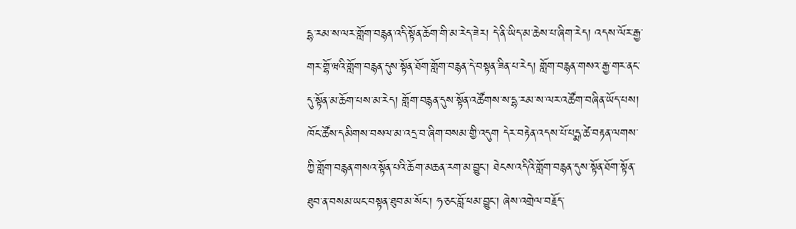དྷ་རམ་ས་ལར་གློག་བརྙན་འདི་སྟོན་ཆོག་གི་མ་རེད་ཟེར། དེ་ནི་ཡིད་མ་ཆེས་པ་ཞིག་རེད། འདས་ལོར་རྒྱ་གར་གྷོ་ཝའི་གློག་བརྙན་དུས་སྟོན་ཐོག་གློག་བརྙན་དེ་བསྟན་ཟིན་པ་རེད། གློག་བརྙན་གསའ་རྒྱ་གར་ནང་དུ་སྟོན་མ་ཆོག་པས་མ་རེད། གློག་བརྙན་དུས་སྟོན་འཚོགས་ས་དྷ་རམ་ས་ལར་འཚོག་བཞིན་ཡོད་པས། ཁོང་ཚོས་དམིགས་བསལ་མ་འདྲ་བ་ཞིག་བསམ་གྱི་འདུག དེར་བརྟེན་འདས་པོ་པདྨ་ཚེ་བརྟན་ལགས་ཀྱི་གློག་བརྙན་གསའ་སྟོན་པའི་ཆོག་མཆན་རག་མ་བྱུང་། ཐེངས་འདིའི་གློག་བརྙན་དུས་སྟོན་ཐོག་སྟོན་ཐུབ་ན་བསམ་ཡང་བསྟན་ཐུབ་མ་སོང་། ཧ་ཅང་བློ་ཕམ་བྱུང་། ཞེས་འགྲེལ་བརྗོད་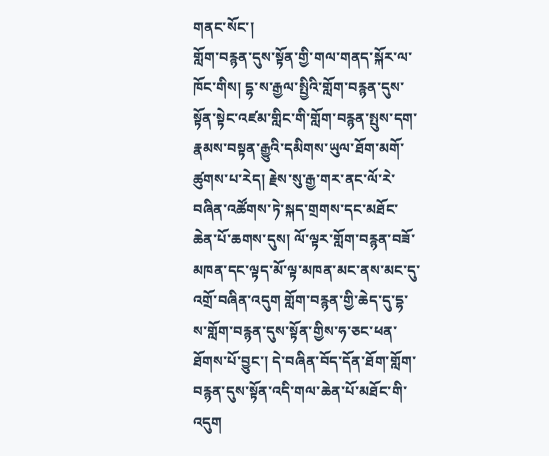གནང་སོང་།
གློག་བརྙན་དུས་སྟོན་གྱི་གལ་གནད་སྐོར་ལ་ཁོང་གིས། དྷ་ས་རྒྱལ་སྤྱིའི་གློག་བརྙན་དུས་སྟོན་སྟེང་འཛམ་གླིང་གི་གློག་བརྙན་སྤུས་དག་རྣམས་བསྟན་རྒྱུའི་དམིགས་ཡུལ་ཐོག་མགོ་ཚུགས་པ་རེད། རྗེས་སུ་རྒྱ་གར་ནང་ལོ་རེ་བཞིན་འཚོགས་ཏེ་སྐད་གྲགས་དང་མཐོང་ཆེན་པོ་ཆགས་དུས། ལོ་ལྟར་གློག་བརྙན་བཟོ་མཁན་དང་ལྟད་མོ་ལྟ་མཁན་མང་ནས་མང་དུ་འགྲོ་བཞིན་འདུག གློག་བརྙན་གྱི་ཆེད་དུ་དྷ་ས་གློག་བརྙན་དུས་སྟོན་གྱིས་ཧ་ཅང་ཕན་ཐོགས་པོ་བྱུང་། དེ་བཞིན་བོད་དོན་ཐོག་གློག་བརྙན་དུས་སྟོན་འདི་གལ་ཆེན་པོ་མཐོང་གི་འདུག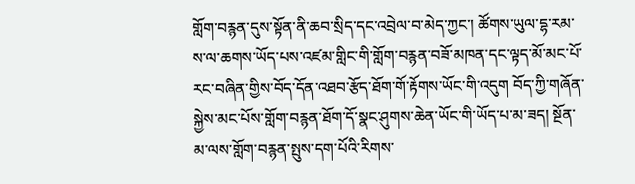གློག་བརྙན་དུས་སྟོན་ནི་ཆབ་སྲིད་དང་འབྲེལ་བ་མེད་ཀྱང་། ཚོགས་ཡུལ་དྷ་རམ་ས་ལ་ཆགས་ཡོད་པས་འཛམ་གླིང་གི་གློག་བརྙན་བཟོ་མཁན་དང་ལྟད་མོ་མང་པོ་རང་བཞིན་གྱིས་བོད་དོན་འཐབ་རྩོད་ཐོག་གོ་རྟོགས་ཡོང་གི་འདུག བོད་ཀྱི་གཞོན་སྐྱེས་མང་པོས་གློག་བརྙན་ཐོག་དོ་སྣང་ཤུགས་ཆེན་ཡོང་གི་ཡོད་པ་མ་ཟད། སྔོན་མ་ལས་གློག་བརྙན་སྤུས་དག་པོའི་རིགས་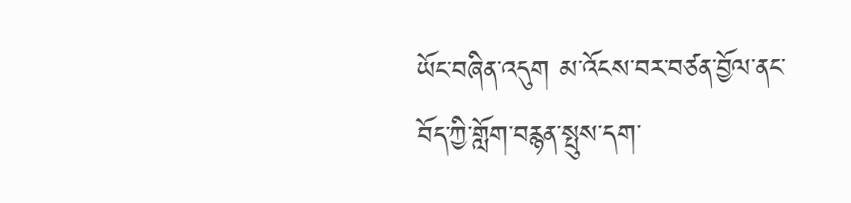ཡོང་བཞིན་འདུག མ་འོངས་བར་བཙན་བྱོལ་ནང་བོད་ཀྱི་གློག་བརྙན་སྤུས་དག་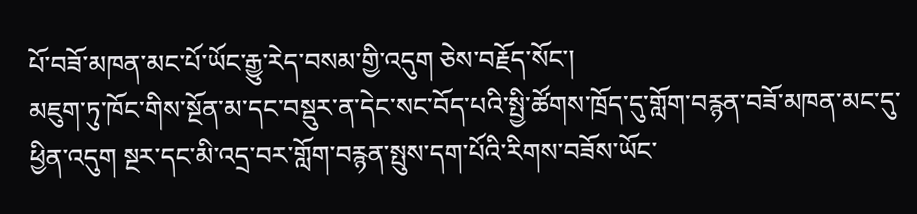པོ་བཟོ་མཁན་མང་པོ་ཡོང་རྒྱུ་རེད་བསམ་གྱི་འདུག ཅེས་བརྗོད་སོང་།
མཇུག་ཏུ་ཁོང་གིས་སྔོན་མ་དང་བསྡུར་ན་དེང་སང་བོད་པའི་སྤྱི་ཚོགས་ཁྲོད་དུ་གློག་བརྙན་བཟོ་མཁན་མང་དུ་ཕྱིན་འདུག སྔར་དང་མི་འདྲ་བར་གློག་བརྙན་སྤུས་དག་པོའི་རིགས་བཟོས་ཡོང་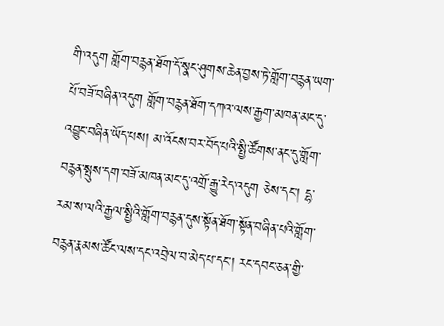གི་འདུག གློག་བརྙན་ཐོག་དོ་སྣང་ཤུགས་ཆེན་བྱས་ཏེ་གློག་བརྙན་ཡག་པོ་བཟོ་བཞིན་འདུག གློག་བརྙན་ཐོག་དཀའ་ལས་རྒྱག་མཁན་མང་དུ་འབྱུང་བཞིན་ཡོད་པས། མ་འོངས་བར་བོད་པའི་སྤྱི་ཚོགས་ནང་དུ་གློག་བརྙན་སྤུས་དག་བཟོ་མཁན་མང་དུ་འགྲོ་རྒྱུ་རེད་འདུག ཅེས་དང་། དྷ་རམ་ས་ལའི་རྒྱལ་སྤྱིའི་གློག་བརྙན་དུས་སྟོན་ཐོག་སྟོན་བཞིན་པའི་གློག་བརྙན་རྣམས་ཚོང་ལས་དང་འབྲེལ་བ་མེད་པ་དང་། རང་དབང་ཅན་གྱི་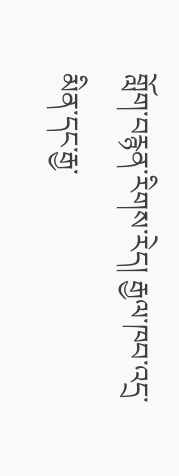གློག་བརྙན་རིགས་རེད། རྒྱལ་ཁབ་འདྲ་མིན་དང་རྒྱ་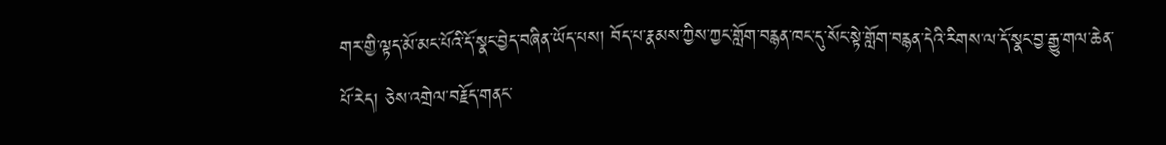གར་གྱི་ལྟད་མོ་མང་པོའི་དོ་སྣང་བྱེད་བཞིན་ཡོད་པས། བོད་པ་རྣམས་ཀྱིས་ཀྱང་གློག་བརྙན་ཁང་དུ་སོང་སྟེ་གློག་བརྙན་དེའི་རིགས་ལ་དོ་སྣང་བྱ་རྒྱུ་གལ་ཆེན་པོ་རེད། ཅེས་འགྲེལ་བརྗོད་གནང་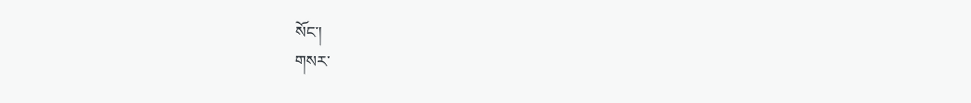སོང་།
གསར་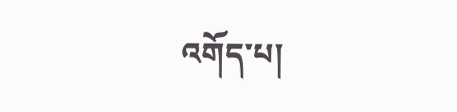འགོད་པ།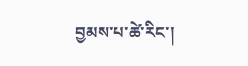བྱམས་པ་ཚེ་རིང་།